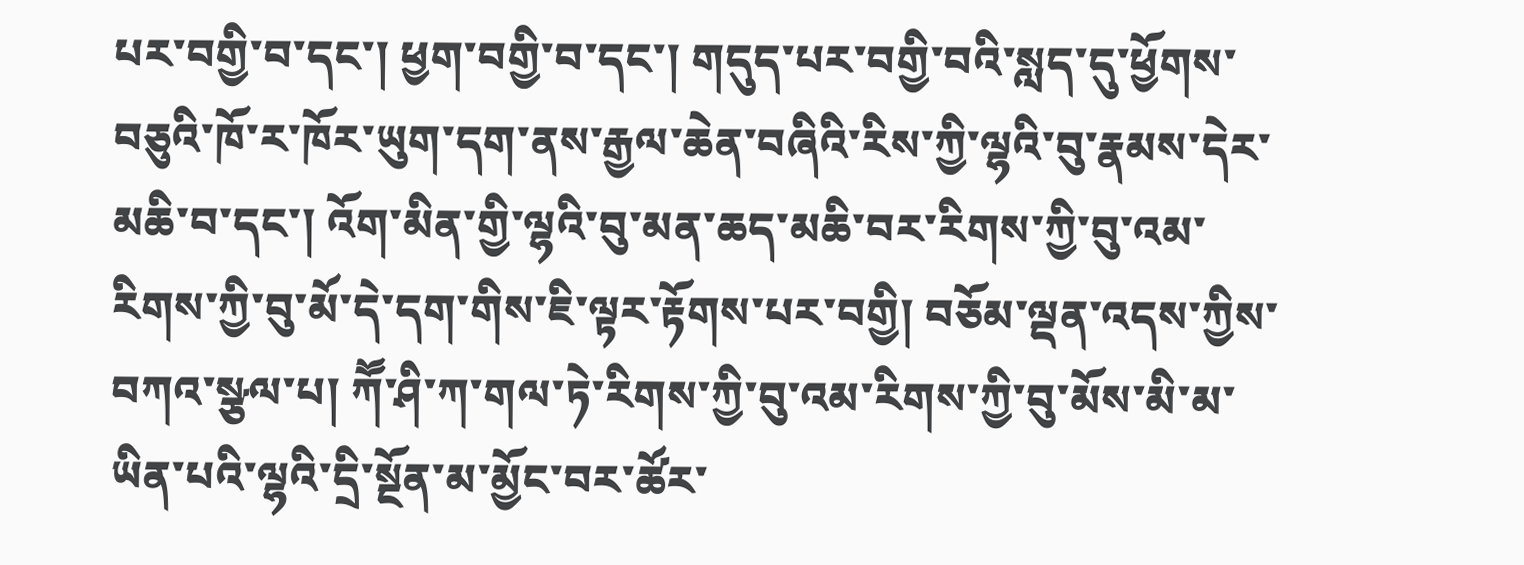པར་བགྱི་བ་དང་། ཕྱག་བགྱི་བ་དང་། གདུད་པར་བགྱི་བའི་སླད་དུ་ཕྱོགས་བཅུའི་ཁོ་ར་ཁོར་ཡུག་དག་ནས་རྒྱལ་ཆེན་བཞིའི་རིས་ཀྱི་ལྷའི་བུ་རྣམས་དེར་མཆི་བ་དང་། འོག་མིན་གྱི་ལྷའི་བུ་མན་ཆད་མཆི་བར་རིགས་ཀྱི་བུ་འམ་རིགས་ཀྱི་བུ་མོ་དེ་དག་གིས་ཇི་ལྟར་རྟོགས་པར་བགྱི། བཅོམ་ལྡན་འདས་ཀྱིས་བཀའ་སྩལ་པ། ཀཽ་ཤི་ཀ་གལ་ཏེ་རིགས་ཀྱི་བུ་འམ་རིགས་ཀྱི་བུ་མོས་མི་མ་ཡིན་པའི་ལྷའི་དྲི་སྔོན་མ་མྱོང་བར་ཚོར་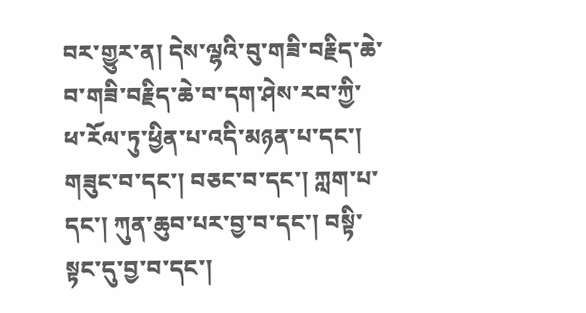བར་གྱུར་ན། དེས་ལྷའི་བུ་གཟི་བརྗིད་ཆེ་བ་གཟི་བརྗིད་ཆེ་བ་དག་ཤེས་རབ་ཀྱི་ཕ་རོལ་ཏུ་ཕྱིན་པ་འདི་མཉན་པ་དང་། གཟུང་བ་དང་། བཅང་བ་དང་། ཀླག་པ་དང་། ཀུན་ཆུབ་པར་བྱ་བ་དང་། བསྟི་སྟང་དུ་བྱ་བ་དང་།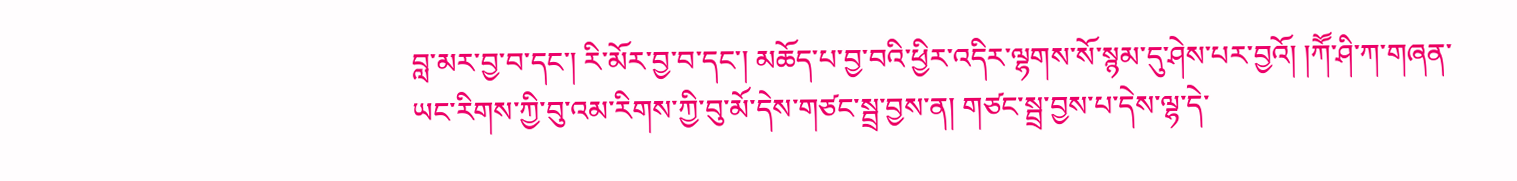བླ་མར་བྱ་བ་དང་། རི་མོར་བྱ་བ་དང་། མཆོད་པ་བྱ་བའི་ཕྱིར་འདིར་ལྷགས་སོ་སྙམ་དུ་ཤེས་པར་བྱའོ། །ཀཽ་ཤི་ཀ་གཞན་ཡང་རིགས་ཀྱི་བུ་འམ་རིགས་ཀྱི་བུ་མོ་དེས་གཙང་སྦྲ་བྱས་ན། གཙང་སྦྲ་བྱས་པ་དེས་ལྷ་དེ་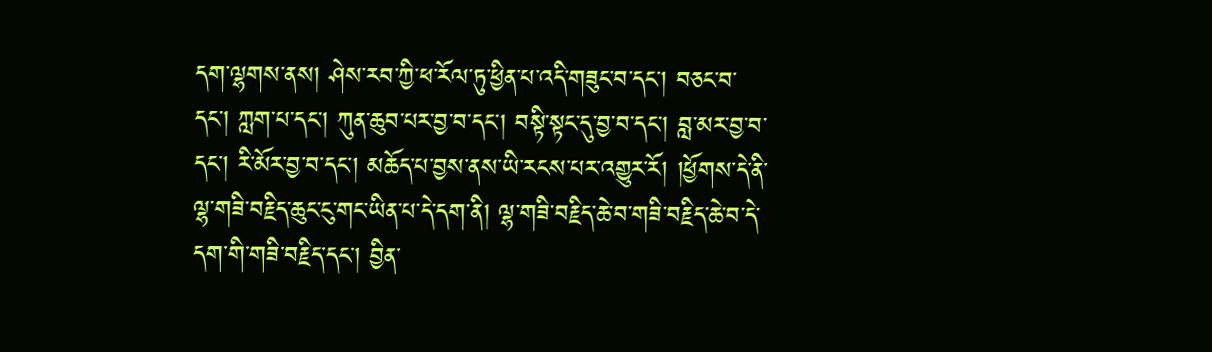དག་ལྷགས་ནས། ཤེས་རབ་ཀྱི་ཕ་རོལ་ཏུ་ཕྱིན་པ་འདི་གཟུང་བ་དང་། བཅང་བ་དང་། ཀླག་པ་དང་། ཀུན་ཆུབ་པར་བྱ་བ་དང་། བསྟི་སྟང་དུ་བྱ་བ་དང་། བླ་མར་བྱ་བ་དང་། རི་མོར་བྱ་བ་དང་། མཆོད་པ་བྱས་ནས་ཡི་རངས་པར་འགྱུར་རོ། །ཕྱོགས་དེ་ནི་ལྷ་གཟི་བརྗིད་ཆུང་ངུ་གང་ཡིན་པ་དེ་དག་ནི། ལྷ་གཟི་བརྗིད་ཆེ་བ་གཟི་བརྗིད་ཆེ་བ་དེ་དག་གི་གཟི་བརྗིད་དང་། བྱིན་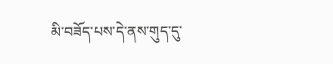མི་བཟོད་པས་དེ་ནས་གུད་དུ་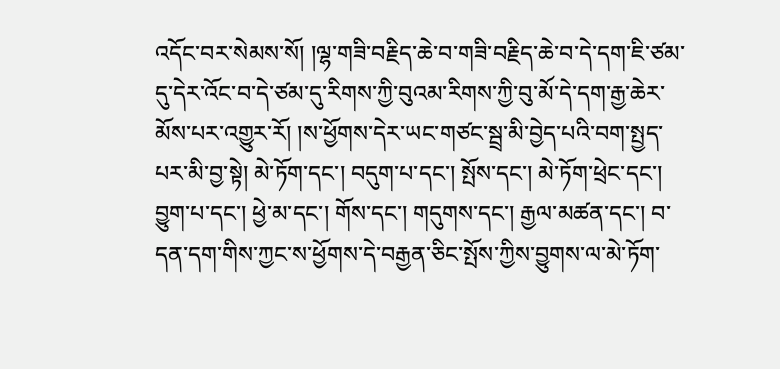འདོང་བར་སེམས་སོ། །ལྷ་གཟི་བརྗིད་ཆེ་བ་གཟི་བརྗིད་ཆེ་བ་དེ་དག་ཇི་ཙམ་དུ་དེར་འོང་བ་དེ་ཙམ་དུ་རིགས་ཀྱི་བུའམ་རིགས་ཀྱི་བུ་མོ་དེ་དག་རྒྱ་ཆེར་མོས་པར་འགྱུར་རོ། །ས་ཕྱོགས་དེར་ཡང་གཙང་སྦྲ་མི་བྱེད་པའི་བག་སྤྱད་པར་མི་བྱ་སྟེ། མེ་ཏོག་དང་། བདུག་པ་དང་། སྤོས་དང་། མེ་ཏོག་ཕྲེང་དང་། བྱུག་པ་དང་། ཕྱེ་མ་དང་། གོས་དང་། གདུགས་དང་། རྒྱལ་མཚན་དང་། བ་དན་དག་གིས་ཀྱང་ས་ཕྱོགས་དེ་བརྒྱན་ཅིང་སྤོས་ཀྱིས་བྱུགས་ལ་མེ་ཏོག་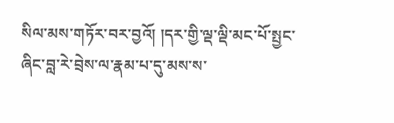སིལ་མས་གཏོར་བར་བྱའོ། །དར་གྱི་ལྡ་ལྡི་མང་པོ་སྤྱང་ཞིང་བླ་རེ་བྲེས་ལ་རྣམ་པ་དུ་མས་ས་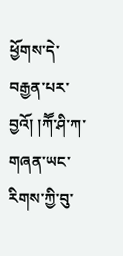ཕྱོགས་དེ་བརྒྱན་པར་བྱའོ། །ཀཽ་ཤི་ཀ་གཞན་ཡང་རིགས་ཀྱི་བུ་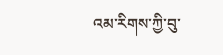འམ་རིགས་ཀྱི་བུ་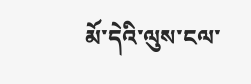མོ་དེའི་ལུས་ངལ་